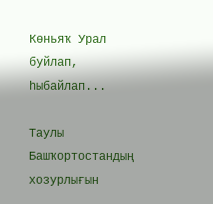Көньяҡ Урал буйлап, һыбайлап...

Таулы Башҡортостандың хозурлығын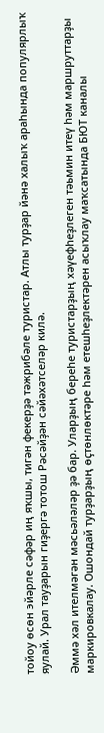тойоу өсөн эйәрле сәфәр иң яҡшы, тигән фекерҙә тәжрибәле туристар. Атлы турҙар йәнә халыҡ араһында популярлыҡ яулай. Урал тауҙарын гиҙергә тотош Рәсәйҙән сәйәхәтселәр килә.

Әммә хәл ителмәгән мәсьәләләр ҙә бар. Уларҙың береһе туристарҙың хәүефһеҙлеген тәьмин итеү һәм маршруттарҙы маркировкалау. Ошондай турҙарҙың өҫтөнлөктәре һәм етешһеҙлектәрен асыҡлау маҡсатында БЮТ каналы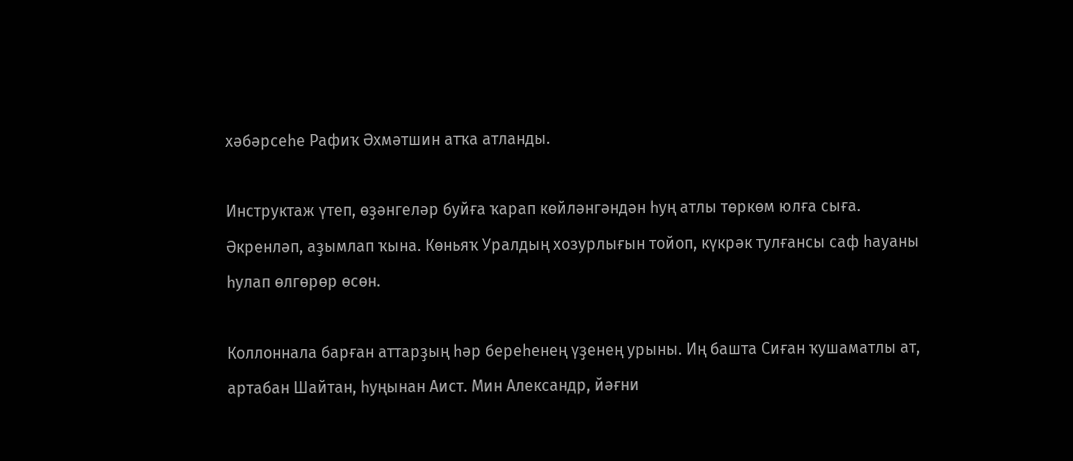хәбәрсеһе Рафиҡ Әхмәтшин атҡа атланды.

Инструктаж үтеп, өҙәнгеләр буйға ҡарап көйләнгәндән һуң атлы төркөм юлға сыға. Әкренләп, аҙымлап ҡына. Көньяҡ Уралдың хозурлығын тойоп, күкрәк тулғансы саф һауаны һулап өлгөрөр өсөн.

Коллоннала барған аттарҙың һәр береһенең үҙенең урыны. Иң башта Сиған ҡушаматлы ат, артабан Шайтан, һуңынан Аист. Мин Александр, йәғни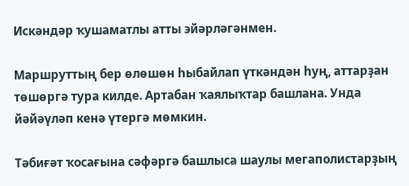Искәндәр ҡушаматлы атты эйәрләгәнмен.

Маршруттың бер өлөшөн һыбайлап үткәндән һуң, аттарҙан төшөргә тура килде. Артабан ҡаялыҡтар башлана. Унда йәйәүләп кенә үтергә мөмкин.

Тәбиғәт ҡосағына сәфәргә башлыса шаулы мегаполистарҙың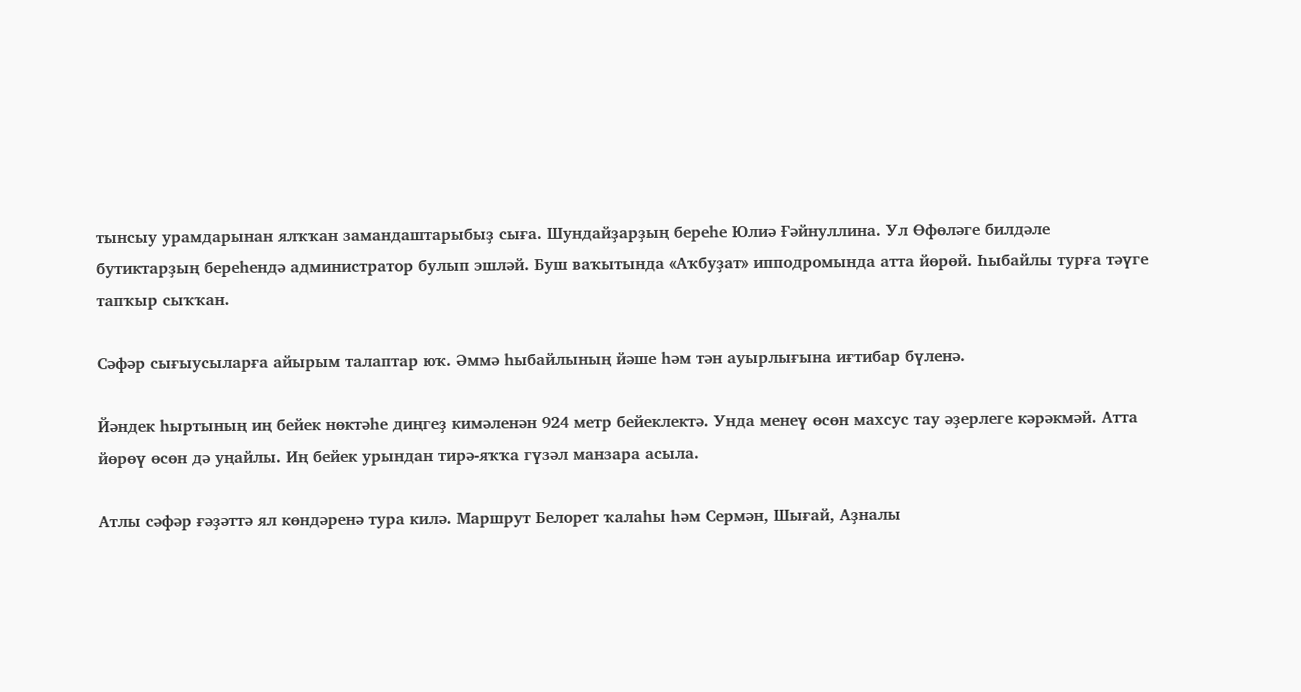тынсыу урамдарынан ялҡҡан замандаштарыбыҙ сыға. Шундайҙарҙың береһе Юлиә Ғәйнуллина. Ул Өфөләге билдәле бутиктарҙың береһендә администратор булып эшләй. Буш ваҡытында «Аҡбуҙат» ипподромында атта йөрөй. Һыбайлы турға тәүге тапҡыр сыҡҡан.

Сәфәр сығыусыларға айырым талаптар юҡ. Әммә һыбайлының йәше һәм тән ауырлығына иғтибар бүленә.

Йәндек һыртының иң бейек нөктәһе диңгеҙ кимәленән 924 метр бейеклектә. Унда менеү өсөн махсус тау әҙерлеге кәрәкмәй. Атта йөрөү өсөн дә уңайлы. Иң бейек урындан тирә-яҡҡа гүзәл манзара асыла.

Атлы сәфәр ғәҙәттә ял көндәренә тура килә. Маршрут Белорет ҡалаһы һәм Сермән, Шығай, Аҙналы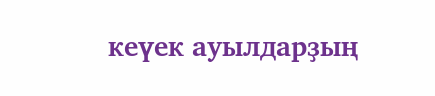кеүек ауылдарҙың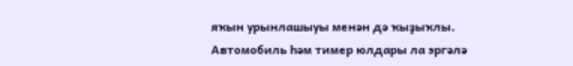яҡын урынлашыуы менән дә ҡыҙыҡлы. Автомобиль һәм тимер юлдары ла эргәлә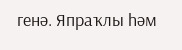генә. Япраҡлы һәм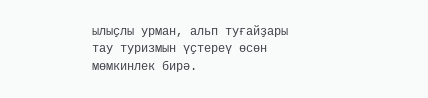ылыҫлы урман, альп туғайҙары тау туризмын үҫтереү өсөн мөмкинлек бирә.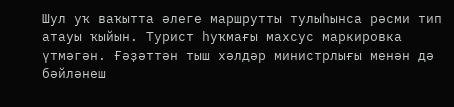Шул уҡ ваҡытта әлеге маршрутты тулыһынса рәсми тип атауы ҡыйын. Турист һуҡмағы махсус маркировка үтмәгән. Ғәҙәттән тыш хәлдәр министрлығы менән дә бәйләнеш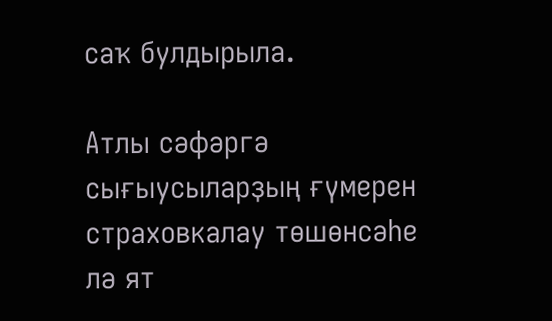саҡ булдырыла.

Атлы сәфәргә сығыусыларҙың ғүмерен страховкалау төшөнсәһе лә ят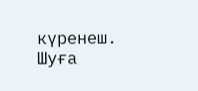күренеш. Шуға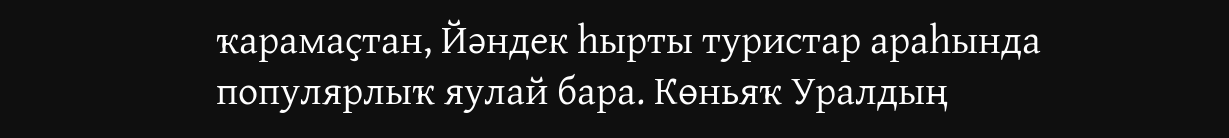ҡарамаҫтан, Йәндек һырты туристар араһында популярлыҡ яулай бара. Көньяҡ Уралдың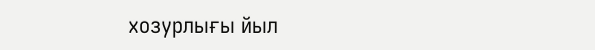хозурлығы йыл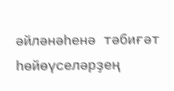әйләнәһенә тәбиғәт һөйөүселәрҙең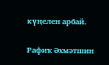күңелен арбай.

Рафиҡ Әхмәтшин